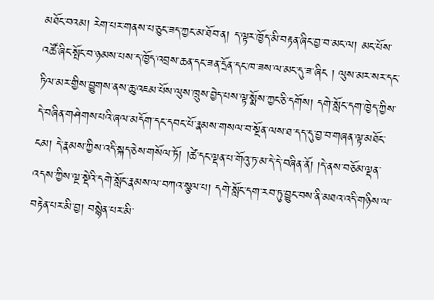མཐོང་བའམ། རེག་པར་གནས་པ་ཅུང་ཟད་ཀྱང་མ་ཐོབ་ན། ད་ལྟར་ཁྱོད་མི་བརྟན་ཞིང་བྱ་བ་མང་ལ། མང་པོས་འཚོ་ཞིང་སྤོང་བ་ཉམས་པས་ད་ཁྱོད་འབྲས་ཆན་དང་ཟན་དྲོན་དང་ཁ་ཟས་ལ་མང་དུ་ཟ་ཞིང ། ལུས་མར་སར་དང་ཏིལ་མར་གྱིས་བྱུགས་ནས་ཆུ་འཇམ་པོས་ལུས་ཁྲུས་བྱེད་པས་ལྟ་སྨོས་ཀྱང་ཅི་དགོས། དགེ་སློང་དག་ཁྱེད་ཀྱིས་དེ་བཞིན་གཤེགས་པའི་ཞལ་མདོག་དང་དབང་པོ་རྣམས་གསལ་བ་སྔོན་ལས་ཐ་དད་དུ་བྱ་བ་གཞན་ལྟ་མཐོང་ངམ། དེ་རྣམས་ཀྱིས་འདི་སྐད་ཅེས་གསོལ་ཏོ། །ཚེ་དང་ལྡན་པ་གོའུ་ཏ་མ་དེ་དེ་བཞིན་ནོ། །དེ་ནས་བཅོམ་ལྡན་འདས་ཀྱིས་ལྔ་སྡེའི་དགེ་སློང་རྣམས་ལ་བཀའ་སྩལ་པ། དགེ་སློང་དག་རབ་ཏུ་བྱུང་བས་ནི་མཐའ་འདི་གཉིས་ལ་བརྟེན་པར་མི་བྱ། བསྙེན་པར་མི་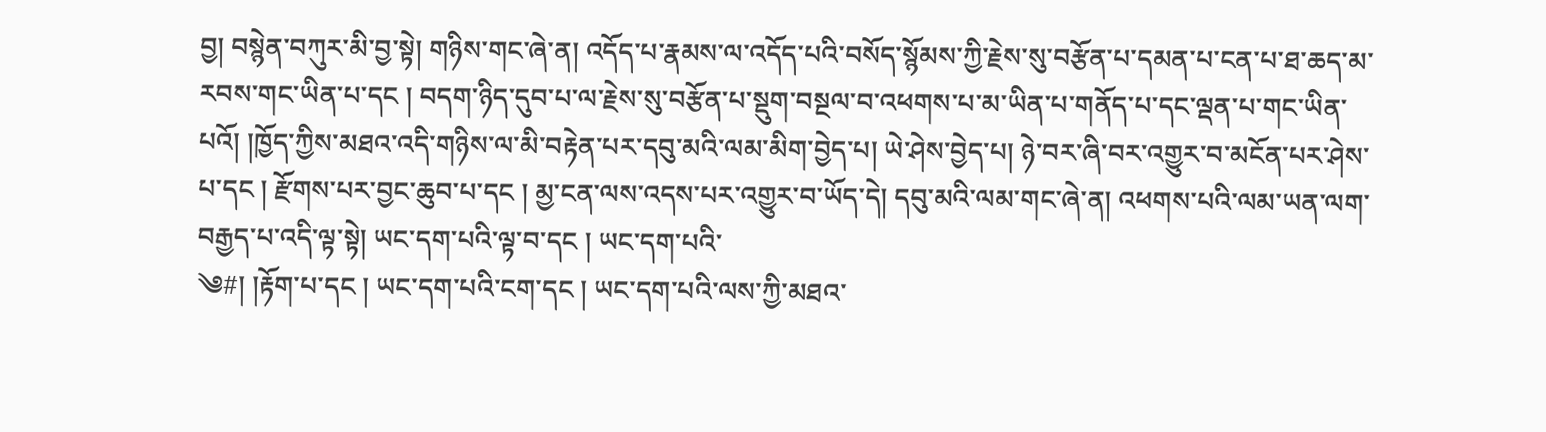བྱ། བསྙེན་བཀུར་མི་བྱ་སྟེ། གཉིས་གང་ཞེ་ན། འདོད་པ་རྣམས་ལ་འདོད་པའི་བསོད་སྙོམས་ཀྱི་རྗེས་སུ་བརྩོན་པ་དམན་པ་ངན་པ་ཐ་ཆད་མ་རབས་གང་ཡིན་པ་དང ། བདག་ཉིད་དུབ་པ་ལ་རྗེས་སུ་བརྩོན་པ་སྡུག་བསྔལ་བ་འཕགས་པ་མ་ཡིན་པ་གནོད་པ་དང་ལྡན་པ་གང་ཡིན་པའོ། །ཁྱོད་ཀྱིས་མཐའ་འདི་གཉིས་ལ་མི་བརྟེན་པར་དབུ་མའི་ལམ་མིག་བྱེད་པ། ཡེ་ཤེས་བྱེད་པ། ཉེ་བར་ཞི་བར་འགྱུར་བ་མངོན་པར་ཤེས་པ་དང ། རྫོགས་པར་བྱང་ཆུབ་པ་དང ། མྱ་ངན་ལས་འདས་པར་འགྱུར་བ་ཡོད་དེ། དབུ་མའི་ལམ་གང་ཞེ་ན། འཕགས་པའི་ལམ་ཡན་ལག་བརྒྱད་པ་འདི་ལྟ་སྟེ། ཡང་དག་པའི་ལྟ་བ་དང ། ཡང་དག་པའི་
༄#། །རྟོག་པ་དང ། ཡང་དག་པའི་ངག་དང ། ཡང་དག་པའི་ལས་ཀྱི་མཐའ་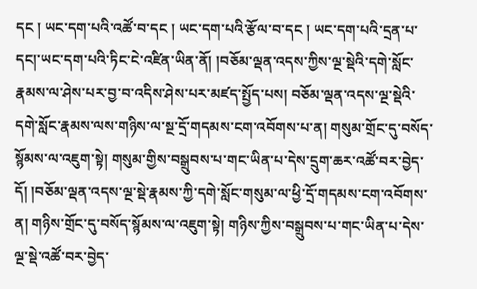དང ། ཡང་དག་པའི་འཚོ་བ་དང ། ཡང་དག་པའི་རྩོལ་བ་དང ། ཡང་དག་པའི་དྲན་པ་དང།་ཡང་དག་པའི་ཏིང་ངེ་འཛིན་ཡིན་ནོ། །བཅོམ་ལྡན་འདས་ཀྱིས་ལྔ་སྡེའི་དགེ་སློང་རྣམས་ལ་ཤེས་པར་བྱ་བ་འདིས་ཤེས་པར་མཛད་སྤྱོད་པས། བཅོམ་ལྡན་འདས་ལྔ་སྡེའི་དགེ་སློང་རྣམས་ལས་གཉིས་ལ་སྔ་དྲོ་གདམས་ངག་འབོགས་པ་ན། གསུམ་གྲོང་དུ་བསོད་སྙོམས་ལ་འཇུག་སྟེ། གསུམ་གྱིས་བསྒྲུབས་པ་གང་ཡིན་པ་དེས་དྲུག་ཆར་འཚོ་བར་བྱེད་དོ། །བཅོམ་ལྡན་འདས་ལྔ་སྡེ་རྣམས་ཀྱི་དགེ་སློང་གསུམ་ལ་ཕྱི་དྲོ་གདམས་ངག་འབོགས་ན། གཉིས་གྲོང་དུ་བསོད་སྙོམས་ལ་འཇུག་སྟེ། གཉིས་ཀྱིས་བསྒྲུབས་པ་གང་ཡིན་པ་དེས་ལྔ་སྡེ་འཚོ་བར་བྱེད་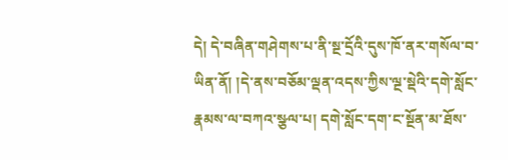དེ། དེ་བཞིན་གཤེགས་པ་ནི་སྔ་དྲོའི་དུས་ཁོ་ནར་གསོལ་བ་ཡིན་ནོ། །དེ་ནས་བཅོམ་ལྡན་འདས་ཀྱིས་ལྔ་སྡེའི་དགེ་སློང་རྣམས་ལ་བཀའ་སྩལ་པ། དགེ་སློང་དག་ང་སྔོན་མ་ཐོས་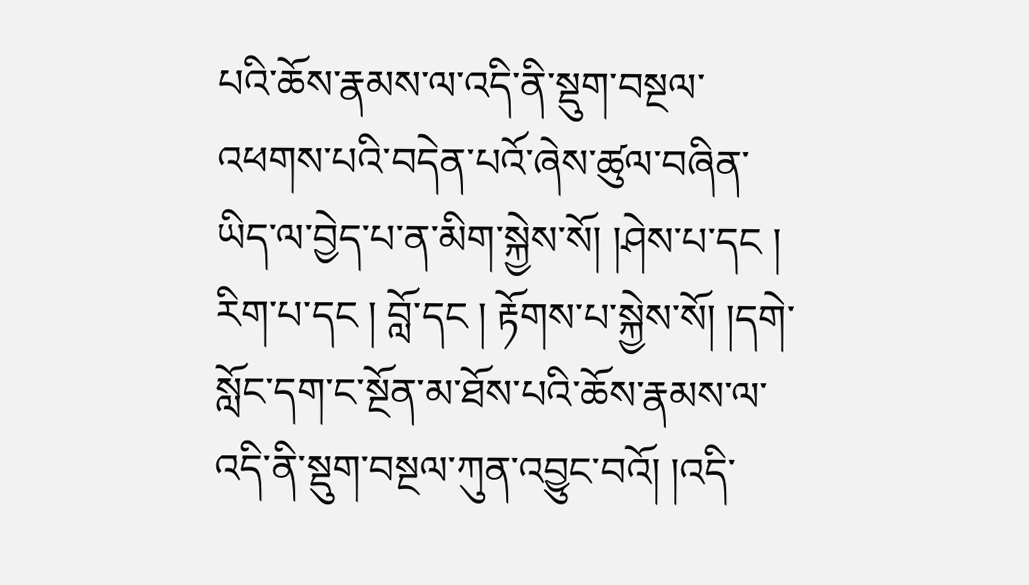པའི་ཆོས་རྣམས་ལ་འདི་ནི་སྡུག་བསྔལ་འཕགས་པའི་བདེན་པའོ་ཞེས་ཚུལ་བཞིན་ཡིད་ལ་བྱེད་པ་ན་མིག་སྐྱེས་སོ། །ཤེས་པ་དང ། རིག་པ་དང ། བློ་དང ། རྟོགས་པ་སྐྱེས་སོ། །དགེ་སློང་དག་ང་སྔོན་མ་ཐོས་པའི་ཆོས་རྣམས་ལ་འདི་ནི་སྡུག་བསྔལ་ཀུན་འབྱུང་བའོ། །འདི་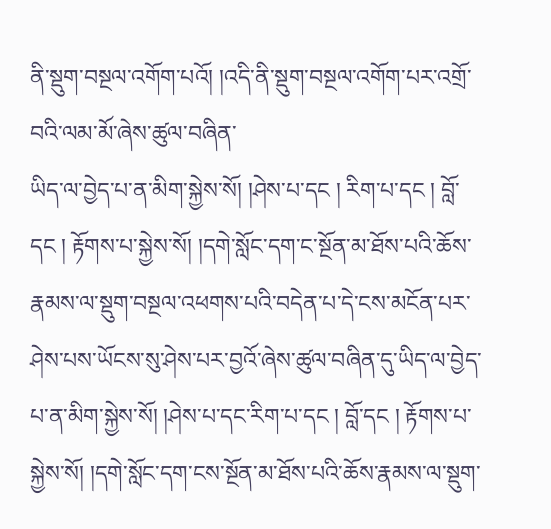ནི་སྡུག་བསྔལ་འགོག་པའོ། །འདི་ནི་སྡུག་བསྔལ་འགོག་པར་འགྲོ་བའི་ལམ་མོ་ཞེས་ཚུལ་བཞིན་
ཡིད་ལ་བྱེད་པ་ན་མིག་སྐྱེས་སོ། །ཤེས་པ་དང ། རིག་པ་དང ། བློ་དང ། རྟོགས་པ་སྐྱེས་སོ། །དགེ་སློང་དག་ང་སྔོན་མ་ཐོས་པའི་ཆོས་རྣམས་ལ་སྡུག་བསྔལ་འཕགས་པའི་བདེན་པ་དེ་ངས་མངོན་པར་ཤེས་པས་ཡོངས་སུ་ཤེས་པར་བྱའོ་ཞེས་ཚུལ་བཞིན་དུ་ཡིད་ལ་བྱེད་པ་ན་མིག་སྐྱེས་སོ། །ཤེས་པ་དང་རིག་པ་དང ། བློ་དང ། རྟོགས་པ་སྐྱེས་སོ། །དགེ་སློང་དག་ངས་སྔོན་མ་ཐོས་པའི་ཆོས་རྣམས་ལ་སྡུག་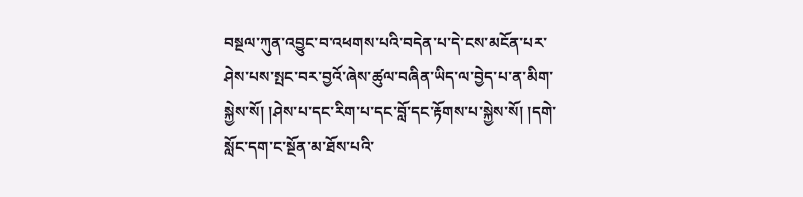བསྔལ་ཀུན་འབྱུང་བ་འཕགས་པའི་བདེན་པ་དེ་ངས་མངོན་པར་ཤེས་པས་སྤང་བར་བྱའོ་ཞེས་ཚུལ་བཞིན་ཡིད་ལ་བྱེད་པ་ན་མིག་སྐྱེས་སོ། །ཤེས་པ་དང་རིག་པ་དང་བློ་དང་རྟོགས་པ་སྐྱེས་སོ། །དགེ་སློང་དག་ང་སྔོན་མ་ཐོས་པའི་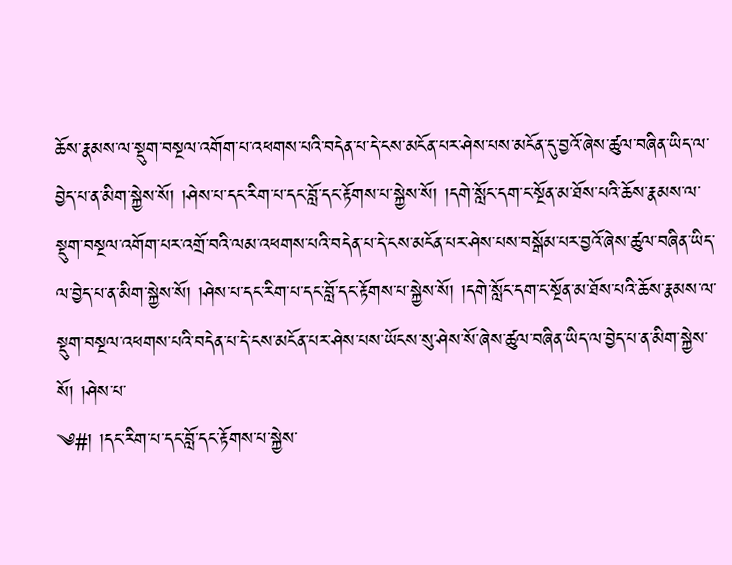ཆོས་རྣམས་ལ་སྡུག་བསྔལ་འགོག་པ་འཕགས་པའི་བདེན་པ་དེ་ངས་མངོན་པར་ཤེས་པས་མངོན་དུ་བྱའོ་ཞེས་ཚུལ་བཞིན་ཡིད་ལ་བྱེད་པ་ན་མིག་སྐྱེས་སོ། །ཤེས་པ་དང་རིག་པ་དང་བློ་དང་རྟོགས་པ་སྐྱེས་སོ། །དགེ་སློང་དག་ང་སྔོན་མ་ཐོས་པའི་ཆོས་རྣམས་ལ་སྡུག་བསྔལ་འགོག་པར་འགྲོ་བའི་ལམ་འཕགས་པའི་བདེན་པ་དེ་ངས་མངོན་པར་ཤེས་པས་བསྒོམ་པར་བྱའོ་ཞེས་ཚུལ་བཞིན་ཡིད་ལ་བྱེད་པ་ན་མིག་སྐྱེས་སོ། །ཤེས་པ་དང་རིག་པ་དང་བློ་དང་རྟོགས་པ་སྐྱེས་སོ། །དགེ་སློང་དག་ང་སྔོན་མ་ཐོས་པའི་ཆོས་རྣམས་ལ་སྡུག་བསྔལ་འཕགས་པའི་བདེན་པ་དེ་ངས་མངོན་པར་ཤེས་པས་ཡོངས་སུ་ཤེས་སོ་ཞེས་ཚུལ་བཞིན་ཡིད་ལ་བྱེད་པ་ན་མིག་སྐྱེས་སོ། །ཤེས་པ་
༄#། །དང་རིག་པ་དང་བློ་དང་རྟོགས་པ་སྐྱེས་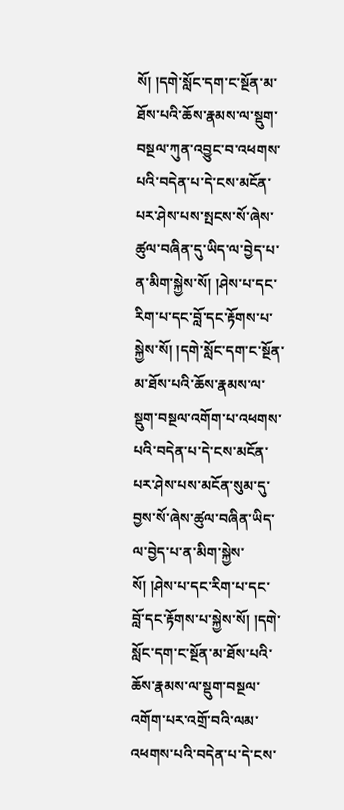སོ། །དགེ་སློང་དག་ང་སྔོན་མ་ཐོས་པའི་ཆོས་རྣམས་ལ་སྡུག་བསྔལ་ཀུན་འབྱུང་བ་འཕགས་པའི་བདེན་པ་དེ་ངས་མངོན་པར་ཤེས་པས་སྤངས་སོ་ཞེས་ཚུལ་བཞིན་དུ་ཡིད་ལ་བྱེད་པ་ན་མིག་སྐྱེས་སོ། །ཤེས་པ་དང་རིག་པ་དང་བློ་དང་རྟོགས་པ་སྐྱེས་སོ། །དགེ་སློང་དག་ང་སྔོན་མ་ཐོས་པའི་ཆོས་རྣམས་ལ་སྡུག་བསྔལ་འགོག་པ་འཕགས་པའི་བདེན་པ་དེ་ངས་མངོན་པར་ཤེས་པས་མངོན་སུམ་དུ་བྱས་སོ་ཞེས་ཚུལ་བཞིན་ཡིད་ལ་བྱེད་པ་ན་མིག་སྐྱེས་སོ། །ཤེས་པ་དང་རིག་པ་དང་བློ་དང་རྟོགས་པ་སྐྱེས་སོ། །དགེ་སློང་དག་ང་སྔོན་མ་ཐོས་པའི་ཆོས་རྣམས་ལ་སྡུག་བསྔལ་འགོག་པར་འགྲོ་བའི་ལམ་འཕགས་པའི་བདེན་པ་དེ་ངས་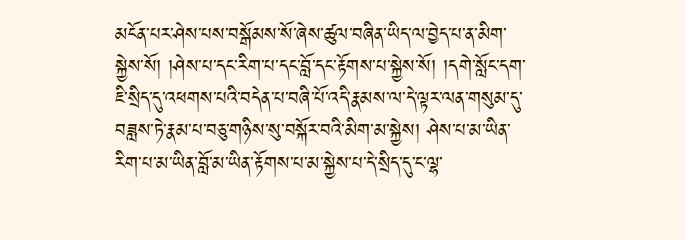མངོན་པར་ཤེས་པས་བསྒོམས་སོ་ཞེས་ཚུལ་བཞིན་ཡིད་ལ་བྱེད་པ་ན་མིག་སྐྱེས་སོ། །ཤེས་པ་དང་རིག་པ་དང་བློ་དང་རྟོགས་པ་སྐྱེས་སོ། །དགེ་སློང་དག་ཇི་སྲིད་དུ་འཕགས་པའི་བདེན་པ་བཞི་པོ་འདི་རྣམས་ལ་དེ་ལྟར་ལན་གསུམ་དུ་བཟླས་ཏེ་རྣམ་པ་བཅུ་གཉིས་སུ་བསྐོར་བའི་མིག་མ་སྐྱེས། ཤེས་པ་མ་ཡིན་རིག་པ་མ་ཡིན་བློ་མ་ཡིན་རྟོགས་པ་མ་སྐྱེས་པ་དེ་སྲིད་དུ་ང་ལྷ་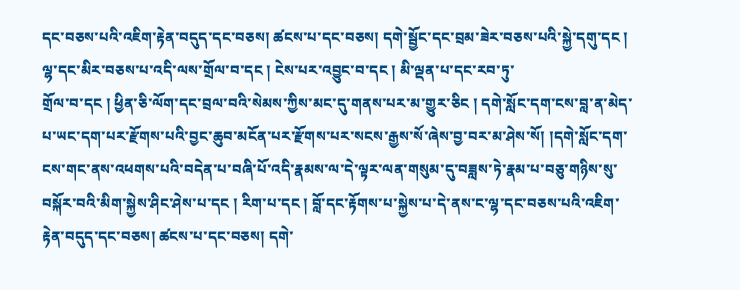དང་བཅས་པའི་འཇིག་རྟེན་བདུད་དང་བཅས། ཚངས་པ་དང་བཅས། དགེ་སྦྱོང་དང་བྲམ་ཟེར་བཅས་པའི་སྐྱེ་དགུ་དང ། ལྷ་དང་མིར་བཅས་པ་འདི་ལས་གྲོལ་བ་དང ། ངེས་པར་འབྱུང་བ་དང ། མི་ལྡན་པ་དང་རབ་ཏུ་
གྲོལ་བ་དང ། ཕྱིན་ཅི་ལོག་དང་བྲལ་བའི་སེམས་ཀྱིས་མང་དུ་གནས་པར་མ་གྱུར་ཅིང ། དགེ་སློང་དག་ངས་བླ་ན་མེད་པ་ཡང་དག་པར་རྫོགས་པའི་བྱང་ཆུབ་མངོན་པར་རྫོགས་པར་སངས་རྒྱས་སོ་ཞེས་བྱ་བར་མ་ཤེས་སོ། །དགེ་སློང་དག་ངས་གང་ནས་འཕགས་པའི་བདེན་པ་བཞི་པོ་འདི་རྣམས་ལ་དེ་ལྟར་ལན་གསུམ་དུ་བཟླས་ཏེ་རྣམ་པ་བཅུ་གཉིས་སུ་བསྐོར་བའི་མིག་སྐྱེས་ཤིང་ཤེས་པ་དང ། རིག་པ་དང ། བློ་དང་རྟོགས་པ་སྐྱེས་པ་དེ་ནས་ང་ལྷ་དང་བཅས་པའི་འཇིག་རྟེན་བདུད་དང་བཅས། ཚངས་པ་དང་བཅས། དགེ་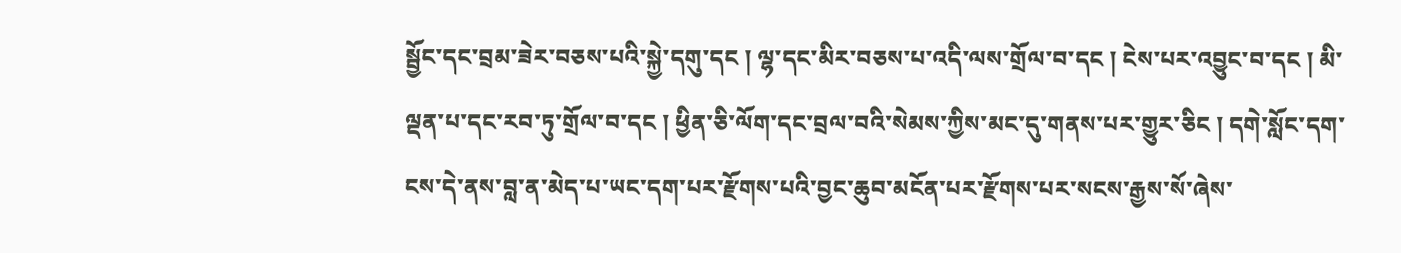སྦྱོང་དང་བྲམ་ཟེར་བཅས་པའི་སྐྱེ་དགུ་དང ། ལྷ་དང་མིར་བཅས་པ་འདི་ལས་གྲོལ་བ་དང ། ངེས་པར་འབྱུང་བ་དང ། མི་ལྡན་པ་དང་རབ་ཏུ་གྲོལ་བ་དང ། ཕྱིན་ཅི་ལོག་དང་བྲལ་བའི་སེམས་ཀྱིས་མང་དུ་གནས་པར་གྱུར་ཅིང ། དགེ་སློང་དག་ངས་དེ་ནས་བླ་ན་མེད་པ་ཡང་དག་པར་རྫོགས་པའི་བྱང་ཆུབ་མངོན་པར་རྫོགས་པར་སངས་རྒྱས་སོ་ཞེས་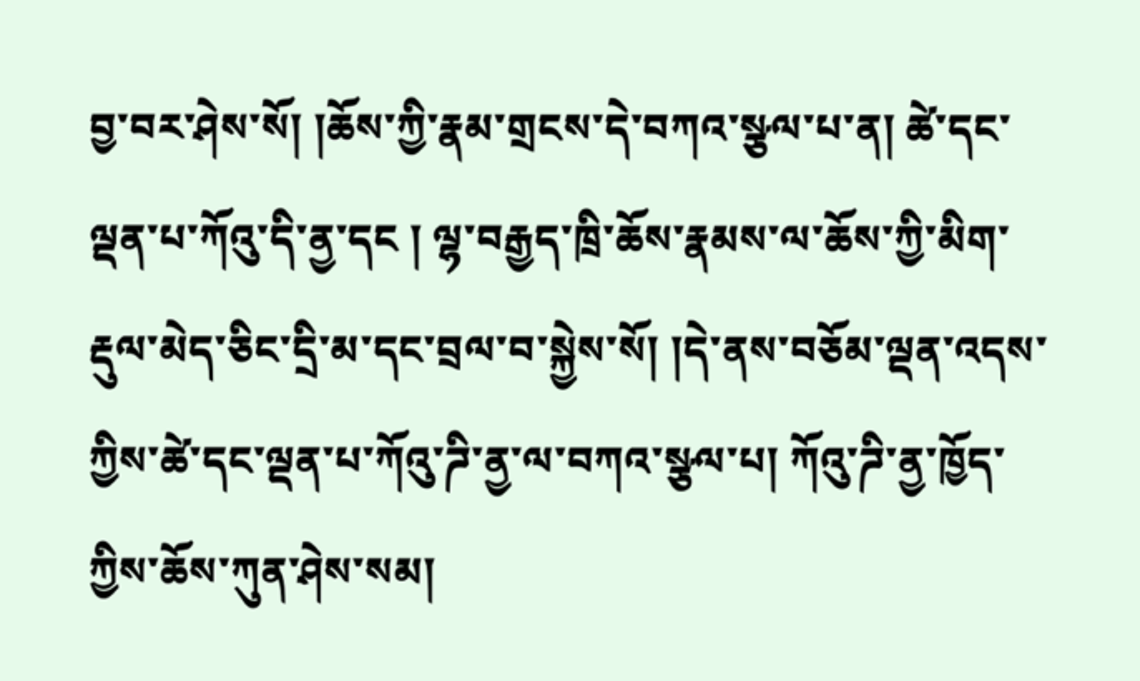བྱ་བར་ཤེས་སོ། །ཆོས་ཀྱི་རྣམ་གྲངས་དེ་བཀའ་སྩལ་པ་ན། ཚེ་དང་ལྡན་པ་ཀོའུ་དི་ནྱ་དང ། ལྷ་བརྒྱད་ཁྲི་ཆོས་རྣམས་ལ་ཆོས་ཀྱི་མིག་རྡུལ་མེད་ཅིང་དྲི་མ་དང་བྲལ་བ་སྐྱེས་སོ། །དེ་ནས་བཅོམ་ལྡན་འདས་ཀྱིས་ཚེ་དང་ལྡན་པ་ཀོའུ་ཌི་ནྱ་ལ་བཀའ་སྩལ་པ། ཀོའུ་ཌི་ནྱ་ཁྱོད་ཀྱིས་ཆོས་ཀུན་ཤེས་སམ།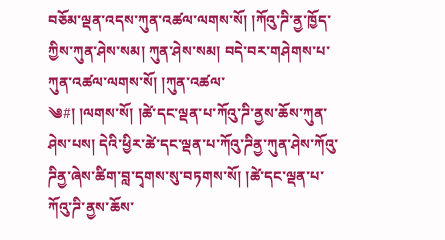བཅོམ་ལྡན་འདས་ཀུན་འཚལ་ལགས་སོ། །ཀོའུ་ཌི་ནྱ་ཁྱོད་ཀྱིས་ཀུན་ཤེས་སམ། ཀུན་ཤེས་སམ། བདེ་བར་གཤེགས་པ་ཀུན་འཚལ་ལགས་སོ། །ཀུན་འཚལ་
༄#། །ལགས་སོ། །ཚེ་དང་ལྡན་པ་ཀོའུ་ཌི་ནྱས་ཆོས་ཀུན་ཤེས་པས། དེའི་ཕྱིར་ཚེ་དང་ལྡན་པ་ཀོའུ་ཌིནྱ་ཀུན་ཤེས་ཀོའུ་ཌིནྱ་ཞེས་ཚིག་བླ་དྭགས་སུ་བཏགས་སོ། །ཚེ་དང་ལྡན་པ་ཀོའུ་ཌི་ནྱས་ཆོས་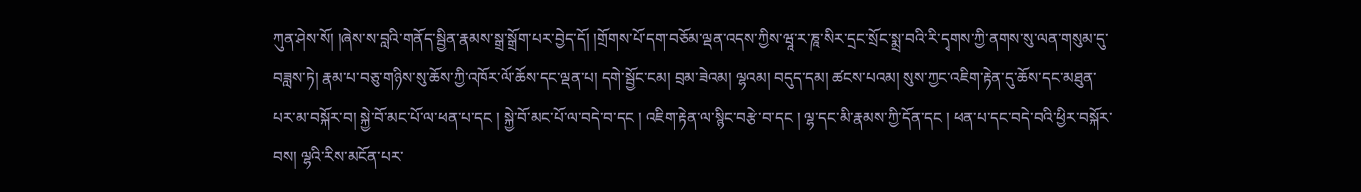ཀུན་ཤེས་སོ། །ཞེས་ས་བླའི་གནོད་སྦྱིན་རྣམས་སྒྲ་སྒྲོག་པར་བྱེད་དོ། །གྲོགས་པོ་དག་བཅོམ་ལྡན་འདས་ཀྱིས་ཝཱ་ར་ཎཱ་སིར་དྲང་སྲོང་སྨྲ་བའི་རི་དྭགས་ཀྱི་ནགས་སུ་ལན་གསུམ་དུ་བཟླས་ཏེ། རྣམ་པ་བཅུ་གཉིས་སུ་ཆོས་ཀྱི་འཁོར་ལོ་ཆོས་དང་ལྡན་པ། དགེ་སྦྱོང་ངམ། བྲམ་ཟེའམ། ལྷའམ། བདུད་དམ། ཚངས་པའམ། སུས་ཀྱང་འཇིག་རྟེན་དུ་ཆོས་དང་མཐུན་པར་མ་བསྐོར་བ། སྐྱེ་བོ་མང་པོ་ལ་ཕན་པ་དང ། སྐྱེ་བོ་མང་པོ་ལ་བདེ་བ་དང ། འཇིག་རྟེན་ལ་སྙིང་བརྩེ་བ་དང ། ལྷ་དང་མི་རྣམས་ཀྱི་དོན་དང ། ཕན་པ་དང་བདེ་བའི་ཕྱིར་བསྐོར་བས། ལྷའི་རིས་མངོན་པར་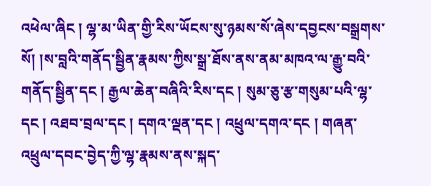འཕེལ་ཞིང ། ལྷ་མ་ཡིན་གྱི་རིས་ཡོངས་སུ་ཉམས་སོ་ཞེས་དབྱངས་བསྒྲགས་སོ། །ས་བླའི་གནོད་སྦྱིན་རྣམས་ཀྱིས་སྒྲ་ཐོས་ནས་ནམ་མཁའ་ལ་རྒྱུ་བའི་གནོད་སྦྱིན་དང ། རྒྱལ་ཆེན་བཞིའི་རིས་དང ། སུམ་ཅུ་རྩ་གསུམ་པའི་ལྷ་དང ། འཐབ་བྲལ་དང ། དགའ་ལྡན་དང ། འཕྲུལ་དགའ་དང ། གཞན་འཕྲུལ་དབང་བྱེད་ཀྱི་ལྷ་རྣམས་ནས་སྐད་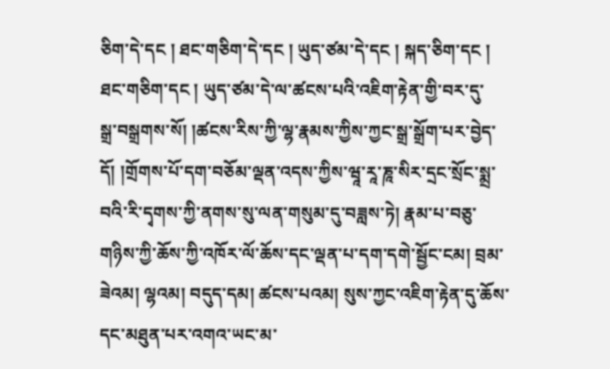ཅིག་དེ་དང ། ཐང་གཅིག་དེ་དང ། ཡུད་ཙམ་དེ་དང ། སྐད་ཅིག་དང ། ཐང་གཅིག་དང ། ཡུད་ཙམ་དེ་ལ་ཚངས་པའི་འཇིག་རྟེན་གྱི་བར་དུ་
སྒྲ་བསྒྲགས་སོ། །ཚངས་རིས་ཀྱི་ལྷ་རྣམས་ཀྱིས་ཀྱང་སྒྲ་སྒྲོག་པར་བྱེད་དོ། །གྲོགས་པོ་དག་བཅོམ་ལྡན་འདས་ཀྱིས་ཝཱ་རཱ་ཎཱ་སིར་དྲང་སྲོང་སྨྲ་བའི་རི་དྭགས་ཀྱི་ནགས་སུ་ལན་གསུམ་དུ་བཟླས་ཏེ། རྣམ་པ་བཅུ་གཉིས་ཀྱི་ཆོས་ཀྱི་འཁོར་ལོ་ཆོས་དང་ལྡན་པ་དག་དགེ་སྦྱོང་ངམ། བྲམ་ཟེའམ། ལྷའམ། བདུད་དམ། ཚངས་པའམ། སུས་ཀྱང་འཇིག་རྟེན་དུ་ཆོས་དང་མཐུན་པར་འགའ་ཡང་མ་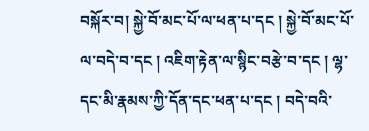བསྐོར་བ། སྐྱེ་བོ་མང་པོ་ལ་ཕན་པ་དང ། སྐྱེ་བོ་མང་པོ་ལ་བདེ་བ་དང ། འཇིག་རྟེན་ལ་སྙིང་བརྩེ་བ་དང ། ལྷ་དང་མི་རྣམས་ཀྱི་དོན་དང་ཕན་པ་དང ། བདེ་བའི་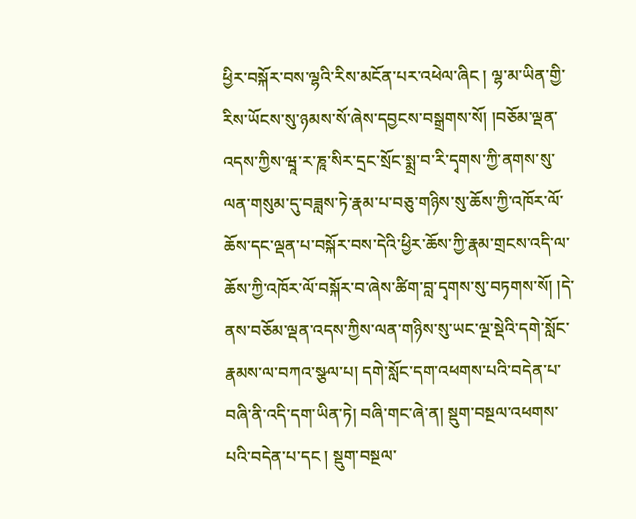ཕྱིར་བསྐོར་བས་ལྷའི་རིས་མངོན་པར་འཕེལ་ཞིང ། ལྷ་མ་ཡིན་གྱི་རིས་ཡོངས་སུ་ཉམས་སོ་ཞེས་དབྱངས་བསྒྲགས་སོ། །བཅོམ་ལྡན་འདས་ཀྱིས་ཝཱ་ར་ཎཱ་སིར་དྲང་སྲོང་སྨྲ་བ་རི་དྭགས་ཀྱི་ནགས་སུ་ལན་གསུམ་དུ་བཟླས་ཏེ་རྣམ་པ་བཅུ་གཉིས་སུ་ཆོས་ཀྱི་འཁོར་ལོ་ཆོས་དང་ལྡན་པ་བསྐོར་བས་དེའི་ཕྱིར་ཆོས་ཀྱི་རྣམ་གྲངས་འདི་ལ་ཆོས་ཀྱི་འཁོར་ལོ་བསྐོར་བ་ཞེས་ཚིག་བླ་དྭགས་སུ་བཏགས་སོ། །དེ་ནས་བཅོམ་ལྡན་འདས་ཀྱིས་ལན་གཉིས་སུ་ཡང་ལྔ་སྡེའི་དགེ་སློང་རྣམས་ལ་བཀའ་སྩལ་པ། དགེ་སློང་དག་འཕགས་པའི་བདེན་པ་བཞི་ནི་འདི་དག་ཡིན་ཏེ། བཞི་གང་ཞེ་ན། སྡུག་བསྔལ་འཕགས་པའི་བདེན་པ་དང ། སྡུག་བསྔལ་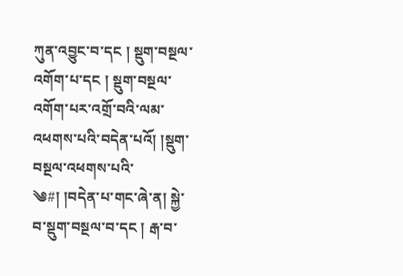ཀུན་འབྱུང་བ་དང ། སྡུག་བསྔལ་འགོག་པ་དང ། སྡུག་བསྔལ་འགོག་པར་འགྲོ་བའི་ལམ་འཕགས་པའི་བདེན་པའོ། །སྡུག་བསྔལ་འཕགས་པའི་
༄#། །བདེན་པ་གང་ཞེ་ན། སྐྱེ་བ་སྡུག་བསྔལ་བ་དང ། རྒ་བ་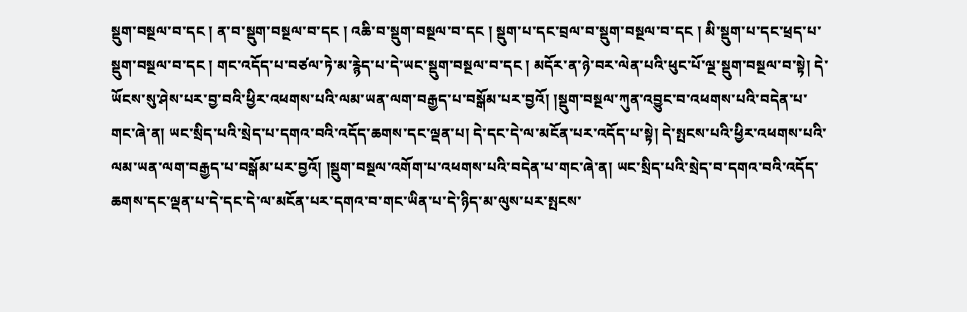སྡུག་བསྔལ་བ་དང ། ན་བ་སྡུག་བསྔལ་བ་དང ། འཆི་བ་སྡུག་བསྔལ་བ་དང ། སྡུག་པ་དང་བྲལ་བ་སྡུག་བསྔལ་བ་དང ། མི་སྡུག་པ་དང་ཕྲད་པ་སྡུག་བསྔལ་བ་དང ། གང་འདོད་པ་བཙལ་ཏེ་མ་རྙེད་པ་དེ་ཡང་སྡུག་བསྔལ་བ་དང ། མདོར་ན་ཉེ་བར་ལེན་པའི་ཕུང་པོ་ལྔ་སྡུག་བསྔལ་བ་སྟེ། དེ་ཡོངས་སུ་ཤེས་པར་བྱ་བའི་ཕྱིར་འཕགས་པའི་ལམ་ཡན་ལག་བརྒྱད་པ་བསྒོམ་པར་བྱའོ། །སྡུག་བསྔལ་ཀུན་འབྱུང་བ་འཕགས་པའི་བདེན་པ་གང་ཞེ་ན། ཡང་སྲིད་པའི་སྲེད་པ་དགའ་བའི་འདོད་ཆགས་དང་ལྡན་པ། དེ་དང་དེ་ལ་མངོན་པར་འདོད་པ་སྟེ། དེ་སྤངས་པའི་ཕྱིར་འཕགས་པའི་ལམ་ཡན་ལག་བརྒྱད་པ་བསྒོམ་པར་བྱའོ། །སྡུག་བསྔལ་འགོག་པ་འཕགས་པའི་བདེན་པ་གང་ཞེ་ན། ཡང་སྲིད་པའི་སྲེད་བ་དགའ་བའི་འདོད་ཆགས་དང་ལྡན་པ་དེ་དང་དེ་ལ་མངོན་པར་དགའ་བ་གང་ཡིན་པ་དེ་ཉིད་མ་ལུས་པར་སྤངས་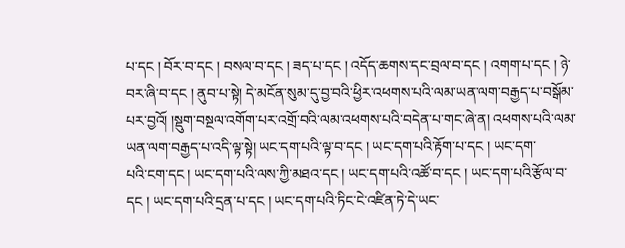པ་དང ། བོར་བ་དང ། བསལ་བ་དང ། ཟད་པ་དང ། འདོད་ཆགས་དང་བྲལ་བ་དང ། འགག་པ་དང ། ཉེ་བར་ཞི་བ་དང ། ནུབ་པ་སྟེ། དེ་མངོན་སུམ་དུ་བྱ་བའི་ཕྱིར་འཕགས་པའི་ལམ་ཡན་ལག་བརྒྱད་པ་བསྒོམ་པར་བྱའོ། །སྡུག་བསྔལ་འགོག་པར་འགྲོ་བའི་ལམ་འཕགས་པའི་བདེན་པ་གང་ཞེ་ན། འཕགས་པའི་ལམ་ཡན་ལག་བརྒྱད་པ་འདི་ལྟ་སྟེ། ཡང་དག་པའི་ལྟ་བ་དང ། ཡང་དག་པའི་རྟོག་པ་དང ། ཡང་དག་
པའི་ངག་དང ། ཡང་དག་པའི་ལས་ཀྱི་མཐའ་དང ། ཡང་དག་པའི་འཚོ་བ་དང ། ཡང་དག་པའི་རྩོལ་བ་དང ། ཡང་དག་པའི་དྲན་པ་དང ། ཡང་དག་པའི་ཏིང་ངེ་འཛིན་ཏེ་དེ་ཡང་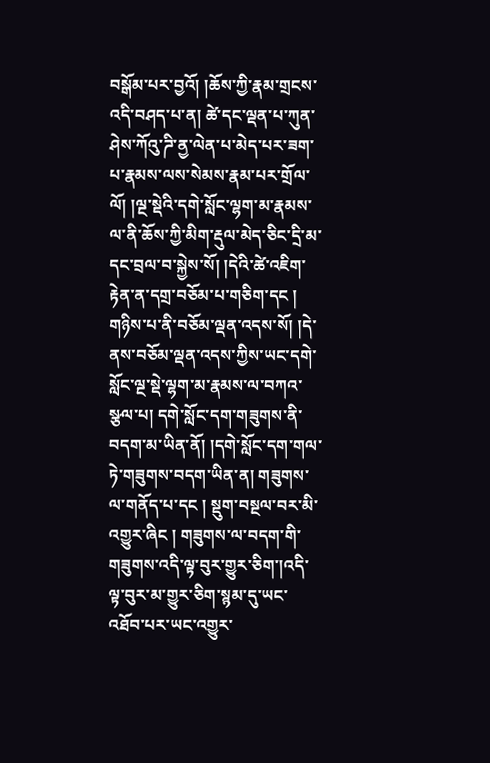བསྒོམ་པར་བྱའོ། །ཆོས་ཀྱི་རྣམ་གྲངས་འདི་བཤད་པ་ན། ཚེ་དང་ལྡན་པ་ཀུན་ཤེས་ཀོའུ་ཌི་ནྱ་ལེན་པ་མེད་པར་ཟག་པ་རྣམས་ལས་སེམས་རྣམ་པར་གྲོལ་ལོ། །ལྔ་སྡེའི་དགེ་སློང་ལྷག་མ་རྣམས་ལ་ནི་ཆོས་ཀྱི་མིག་རྡུལ་མེད་ཅིང་དྲི་མ་དང་བྲལ་བ་སྐྱེས་སོ། །དེའི་ཚེ་འཇིག་རྟེན་ན་དགྲ་བཅོམ་པ་གཅིག་དང ། གཉིས་པ་ནི་བཅོམ་ལྡན་འདས་སོ། །དེ་ནས་བཅོམ་ལྡན་འདས་ཀྱིས་ཡང་དགེ་སློང་ལྔ་སྡེ་ལྷག་མ་རྣམས་ལ་བཀའ་སྩལ་པ། དགེ་སློང་དག་གཟུགས་ནི་བདག་མ་ཡིན་ནོ། །དགེ་སློང་དག་གལ་ཏེ་གཟུགས་བདག་ཡིན་ན། གཟུགས་ལ་གནོད་པ་དང ། སྡུག་བསྔལ་བར་མི་འགྱུར་ཞིང ། གཟུགས་ལ་བདག་གི་གཟུགས་འདི་ལྟ་བུར་གྱུར་ཅིག་།འདི་ལྟ་བུར་མ་གྱུར་ཅིག་སྙམ་དུ་ཡང་འཐོབ་པར་ཡང་འགྱུར་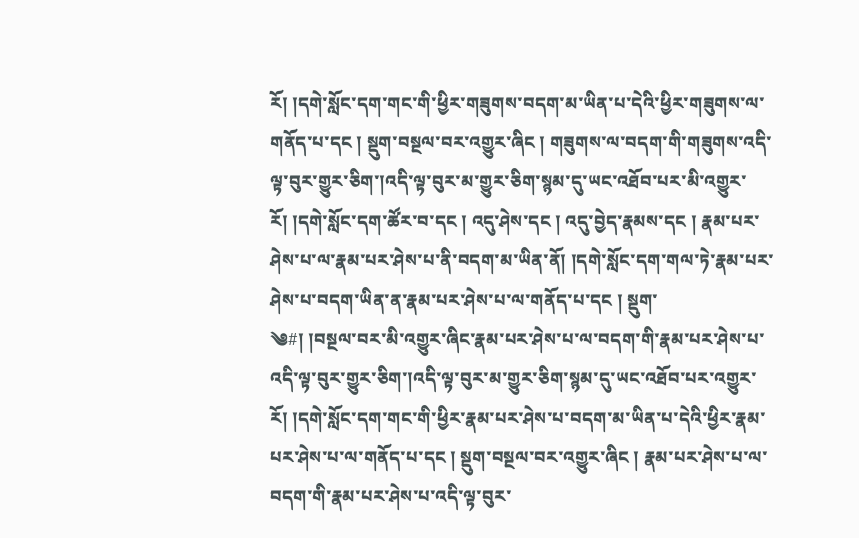རོ། །དགེ་སློང་དག་གང་གི་ཕྱིར་གཟུགས་བདག་མ་ཡིན་པ་དེའི་ཕྱིར་གཟུགས་ལ་གནོད་པ་དང ། སྡུག་བསྔལ་བར་འགྱུར་ཞིང ། གཟུགས་ལ་བདག་གི་གཟུགས་འདི་ལྟ་བུར་གྱུར་ཅིག་།འདི་ལྟ་བུར་མ་གྱུར་ཅིག་སྙམ་དུ་ཡང་འཐོབ་པར་མི་འགྱུར་རོ། །དགེ་སློང་དག་ཚོར་བ་དང ། འདུ་ཤེས་དང ། འདུ་བྱེད་རྣམས་དང ། རྣམ་པར་ཤེས་པ་ལ་རྣམ་པར་ཤེས་པ་ནི་བདག་མ་ཡིན་ནོ། །དགེ་སློང་དག་གལ་ཏེ་རྣམ་པར་ཤེས་པ་བདག་ཡིན་ན་རྣམ་པར་ཤེས་པ་ལ་གནོད་པ་དང ། སྡུག་
༄#། །བསྔལ་བར་མི་འགྱུར་ཞིང་རྣམ་པར་ཤེས་པ་ལ་བདག་གི་རྣམ་པར་ཤེས་པ་འདི་ལྟ་བུར་གྱུར་ཅིག་།འདི་ལྟ་བུར་མ་གྱུར་ཅིག་སྙམ་དུ་ཡང་འཐོབ་པར་འགྱུར་རོ། །དགེ་སློང་དག་གང་གི་ཕྱིར་རྣམ་པར་ཤེས་པ་བདག་མ་ཡིན་པ་དེའི་ཕྱིར་རྣམ་པར་ཤེས་པ་ལ་གནོད་པ་དང ། སྡུག་བསྔལ་བར་འགྱུར་ཞིང ། རྣམ་པར་ཤེས་པ་ལ་བདག་གི་རྣམ་པར་ཤེས་པ་འདི་ལྟ་བུར་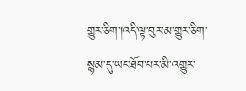གྱུར་ཅིག་།འདི་ལྟ་བུར་མ་གྱུར་ཅིག་སྙམ་དུ་ཡང་ཐོབ་པར་མི་འགྱུར་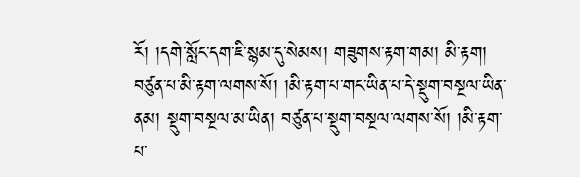རོ། །དགེ་སློང་དག་ཇི་སྙམ་དུ་སེམས། གཟུགས་རྟག་གམ། མི་རྟག། བཙུན་པ་མི་རྟག་ལགས་སོ། །མི་རྟག་པ་གང་ཡིན་པ་དེ་སྡུག་བསྔལ་ཡིན་ནམ། སྡུག་བསྔལ་མ་ཡིན། བཙུན་པ་སྡུག་བསྔལ་ལགས་སོ། །མི་རྟག་པ་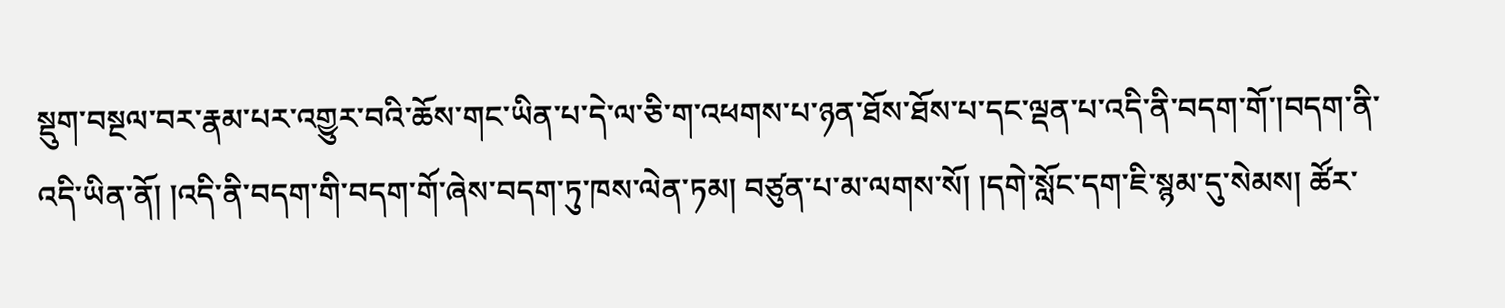སྡུག་བསྔལ་བར་རྣམ་པར་འགྱུར་བའི་ཆོས་གང་ཡིན་པ་དེ་ལ་ཅི་ག་འཕགས་པ་ཉན་ཐོས་ཐོས་པ་དང་ལྡན་པ་འདི་ནི་བདག་གོ་།བདག་ནི་འདི་ཡིན་ནོ། །འདི་ནི་བདག་གི་བདག་གོ་ཞེས་བདག་ཏུ་ཁས་ལེན་ཏམ། བཙུན་པ་མ་ལགས་སོ། །དགེ་སློང་དག་ཇི་སྙམ་དུ་སེམས། ཚོར་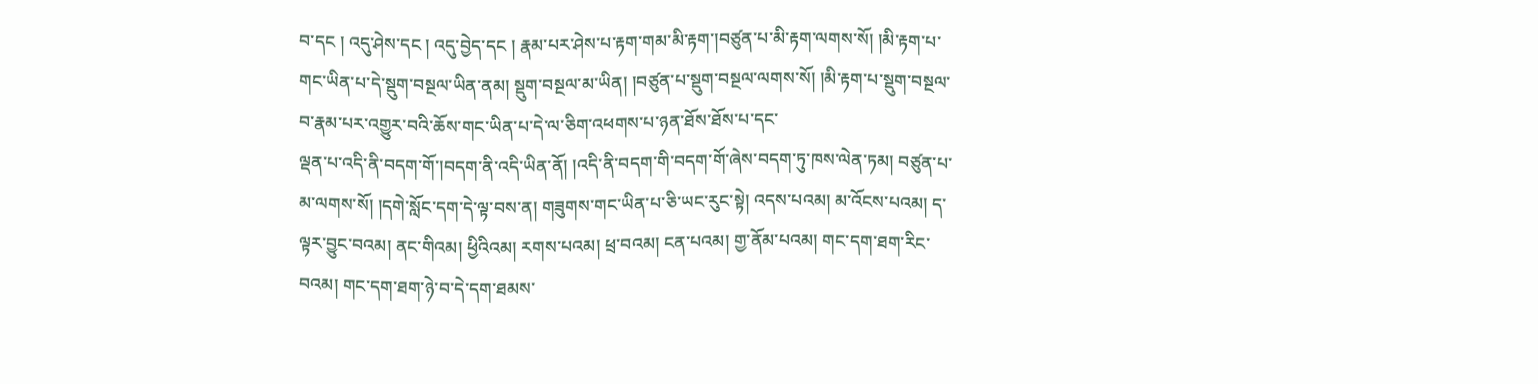བ་དང ། འདུ་ཤེས་དང ། འདུ་བྱེད་དང ། རྣམ་པར་ཤེས་པ་རྟག་གམ་མི་རྟག་།བཙུན་པ་མི་རྟག་ལགས་སོ། །མི་རྟག་པ་གང་ཡིན་པ་དེ་སྡུག་བསྔལ་ཡིན་ནམ། སྡུག་བསྔལ་མ་ཡིན། །བཙུན་པ་སྡུག་བསྔལ་ལགས་སོ། །མི་རྟག་པ་སྡུག་བསྔལ་བ་རྣམ་པར་འགྱུར་བའི་ཆོས་གང་ཡིན་པ་དེ་ལ་ཅིག་འཕགས་པ་ཉན་ཐོས་ཐོས་པ་དང་
ལྡན་པ་འདི་ནི་བདག་གོ་།བདག་ནི་འདི་ཡིན་ནོ། །འདི་ནི་བདག་གི་བདག་གོ་ཞེས་བདག་ཏུ་ཁས་ལེན་ཏམ། བཙུན་པ་མ་ལགས་སོ། །དགེ་སློང་དག་དེ་ལྟ་བས་ན། གཟུགས་གང་ཡིན་པ་ཅི་ཡང་རུང་སྟེ། འདས་པའམ། མ་འོངས་པའམ། ད་ལྟར་བྱུང་བའམ། ནང་གིའམ། ཕྱིའིའམ། རགས་པའམ། ཕྲ་བའམ། ངན་པའམ། གྱ་ནོམ་པའམ། གང་དག་ཐག་རིང་བའམ། གང་དག་ཐག་ཉེ་བ་དེ་དག་ཐམས་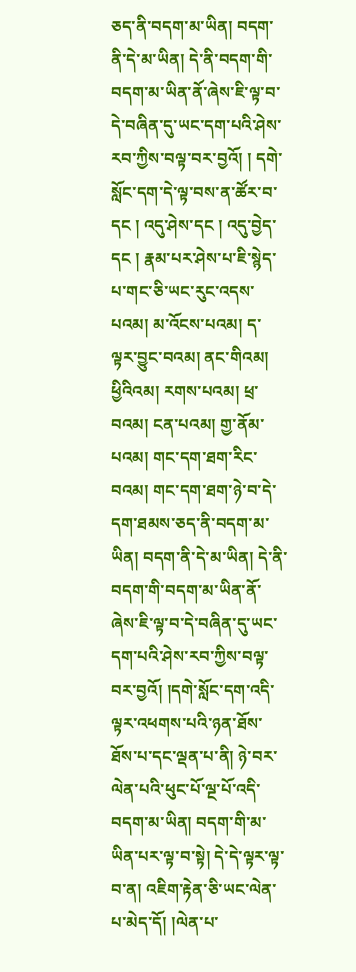ཅད་ནི་བདག་མ་ཡིན། བདག་ནི་དེ་མ་ཡིན། དེ་ནི་བདག་གི་བདག་མ་ཡིན་ནོ་ཞེས་ཇི་ལྟ་བ་དེ་བཞིན་དུ་ཡང་དག་པའི་ཤེས་རབ་ཀྱིས་བལྟ་བར་བྱའོ། ། དགེ་སློང་དག་དེ་ལྟ་བས་ན་ཚོར་བ་དང ། འདུ་ཤེས་དང ། འདུ་བྱེད་དང ། རྣམ་པར་ཤེས་པ་ཇི་སྙེད་པ་གང་ཅི་ཡང་རུང་འདས་པའམ། མ་འོངས་པའམ། ད་ལྟར་བྱུང་བའམ། ནང་གིའམ། ཕྱིའིའམ། རགས་པའམ། ཕྲ་བའམ། ངན་པའམ། གྱ་ནོམ་པའམ། གང་དག་ཐག་རིང་བའམ། གང་དག་ཐག་ཉེ་བ་དེ་དག་ཐམས་ཅད་ནི་བདག་མ་ཡིན། བདག་ནི་དེ་མ་ཡིན། དེ་ནི་བདག་གི་བདག་མ་ཡིན་ནོ་ཞེས་ཇི་ལྟ་བ་དེ་བཞིན་དུ་ཡང་དག་པའི་ཤེས་རབ་ཀྱིས་བལྟ་བར་བྱའོ། །དགེ་སློང་དག་འདི་ལྟར་འཕགས་པའི་ཉན་ཐོས་ཐོས་པ་དང་ལྡན་པ་ནི། ཉེ་བར་ལེན་པའི་ཕུང་པོ་ལྔ་པོ་འདི་བདག་མ་ཡིན། བདག་གི་མ་ཡིན་པར་ལྟ་བ་སྟེ། དེ་དེ་ལྟར་ལྟ་བ་ན། འཇིག་རྟེན་ཅི་ཡང་ལེན་པ་མེད་དོ། །ལེན་པ་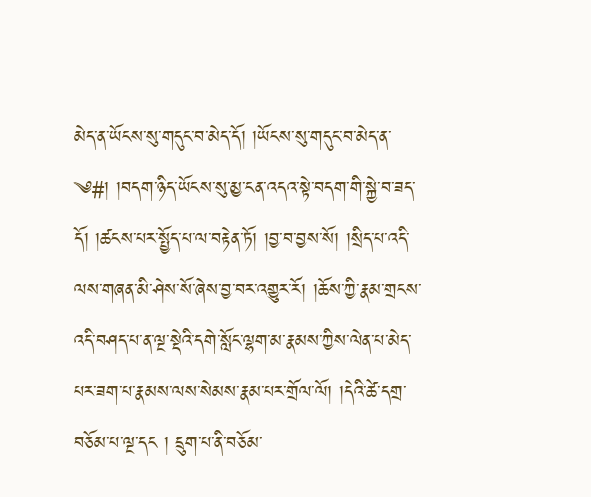མེད་ན་ཡོངས་སུ་གདུང་བ་མེད་དོ། །ཡོངས་སུ་གདུང་བ་མེད་ན་
༄#། །བདག་ཉིད་ཡོངས་སུ་མྱ་ངན་འདའ་སྟེ་བདག་གི་སྐྱེ་བ་ཟད་དོ། །ཚངས་པར་སྤྱོད་པ་ལ་བརྟེན་ཏོ། །བྱ་བ་བྱས་སོ། །སྲིད་པ་འདི་ལས་གཞན་མི་ཤེས་སོ་ཞེས་བྱ་བར་འགྱུར་རོ། །ཆོས་ཀྱི་རྣམ་གྲངས་འདི་བཤད་པ་ན་ལྔ་སྡེའི་དགེ་སློང་ལྷག་མ་རྣམས་ཀྱིས་ལེན་པ་མེད་པར་ཟག་པ་རྣམས་ལས་སེམས་རྣམ་པར་གྲོལ་ལོ། །དེའི་ཚེ་དགྲ་བཅོམ་པ་ལྔ་དང ། དྲུག་པ་ནི་བཅོམ་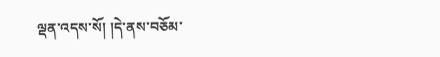ལྡན་འདས་སོ། །དེ་ནས་བཅོམ་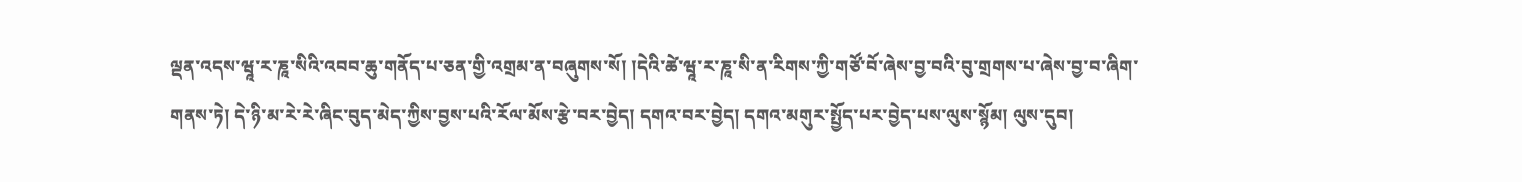ལྡན་འདས་ཝཱ་ར་ཎཱ་སིའི་འབབ་ཆུ་གནོད་པ་ཅན་གྱི་འགྲམ་ན་བཞུགས་སོ། །དེའི་ཚེ་ཝཱ་ར་ཎཱ་སི་ན་རིགས་ཀྱི་གཙོ་བོ་ཞེས་བྱ་བའི་བུ་གྲགས་པ་ཞེས་བྱ་བ་ཞིག་གནས་ཏེ། དེ་ཉི་མ་རེ་རེ་ཞིང་བུད་མེད་ཀྱིས་བྱས་པའི་རོལ་མོས་རྩེ་བར་བྱེད། དགའ་བར་བྱེད། དགའ་མགུར་སྤྱོད་པར་བྱེད་པས་ལུས་སྙོམ། ལུས་དུབ།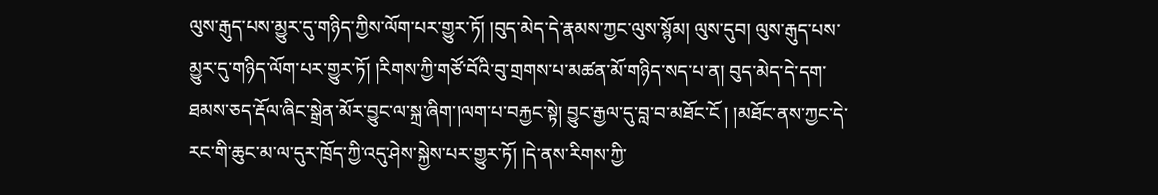ལུས་རྒུད་པས་མྱུར་དུ་གཉིད་ཀྱིས་ལོག་པར་གྱུར་ཏོ། །བུད་མེད་དེ་རྣམས་ཀྱང་ལུས་སྙོམ། ལུས་དུབ། ལུས་རྒུད་པས་མྱུར་དུ་གཉིད་ལོག་པར་གྱུར་ཏོ། །རིགས་ཀྱི་གཙོ་བོའི་བུ་གྲགས་པ་མཚན་མོ་གཉིད་སད་པ་ན། བུད་མེད་དེ་དག་ཐམས་ཅད་རྡོལ་ཞིང་སྒྲེན་མོར་བྱུང་ལ་སྐྲ་ཞིག་།ལག་པ་བརྐྱང་སྟེ། བྱུང་རྒྱལ་དུ་བླ་བ་མཐོང་ངོ ། །མཐོང་ནས་ཀྱང་དེ་རང་གི་ཆུང་མ་ལ་དུར་ཁྲོད་ཀྱི་འདུ་ཤེས་སྐྱེས་པར་གྱུར་ཏོ། །དེ་ནས་རིགས་ཀྱི་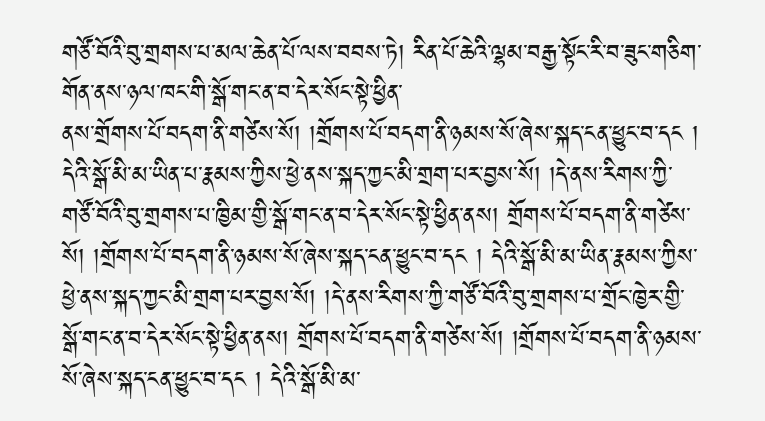གཙོ་བོའི་བུ་གྲགས་པ་མལ་ཆེན་པོ་ལས་བབས་ཏེ། རིན་པོ་ཆེའི་ལྷམ་བརྒྱ་སྟོང་རི་བ་ཟུང་གཅིག་གོན་ནས་ཉལ་ཁང་གི་སྒོ་གང་ན་བ་དེར་སོང་སྟེ་ཕྱིན་
ནས་གྲོགས་པོ་བདག་ནི་གཙེས་སོ། །གྲོགས་པོ་བདག་ནི་ཉམས་སོ་ཞེས་སྐད་ངན་ཕྱུང་བ་དང ། དེའི་སྒོ་མི་མ་ཡིན་པ་རྣམས་ཀྱིས་ཕྱེ་ནས་སྐད་ཀྱང་མི་གྲག་པར་བྱས་སོ། །དེ་ནས་རིགས་ཀྱི་གཙོ་བོའི་བུ་གྲགས་པ་ཁྱིམ་གྱི་སྒོ་གང་ན་བ་དེར་སོང་སྟེ་ཕྱིན་ནས། གྲོགས་པོ་བདག་ནི་གཙེས་སོ། །གྲོགས་པོ་བདག་ནི་ཉམས་སོ་ཞེས་སྐད་ངན་ཕྱུང་བ་དང ། དེའི་སྒོ་མི་མ་ཡིན་རྣམས་ཀྱིས་ཕྱེ་ནས་སྐད་ཀྱང་མི་གྲག་པར་བྱས་སོ། །དེ་ནས་རིགས་ཀྱི་གཙོ་བོའི་བུ་གྲགས་པ་གྲོང་ཁྱེར་གྱི་སྒོ་གང་ན་བ་དེར་སོང་སྟེ་ཕྱིན་ནས། གྲོགས་པོ་བདག་ནི་གཙེས་སོ། །གྲོགས་པོ་བདག་ནི་ཉམས་སོ་ཞེས་སྐད་ངན་ཕྱུང་བ་དང ། དེའི་སྒོ་མི་མ་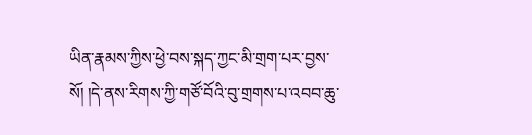ཡིན་རྣམས་ཀྱིས་ཕྱེ་བས་སྐད་ཀྱང་མི་གྲག་པར་བྱས་སོ། །དེ་ནས་རིགས་ཀྱི་གཙོ་བོའི་བུ་གྲགས་པ་འབབ་ཆུ་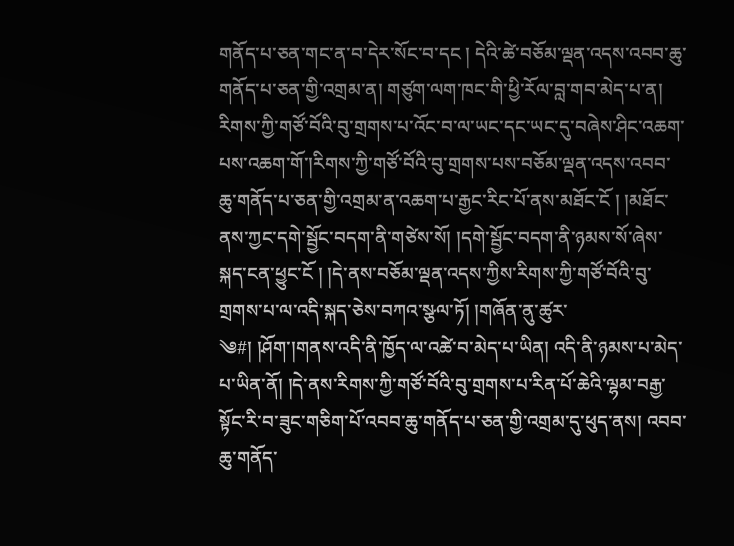གནོད་པ་ཅན་གང་ན་བ་དེར་སོང་བ་དང ། དེའི་ཚེ་བཅོམ་ལྡན་འདས་འབབ་ཆུ་གནོད་པ་ཅན་གྱི་འགྲམ་ན། གཙུག་ལག་ཁང་གི་ཕྱི་རོལ་བླ་གབ་མེད་པ་ན། རིགས་ཀྱི་གཙོ་བོའི་བུ་གྲགས་པ་འོང་བ་ལ་ཡང་དང་ཡང་དུ་བཞེས་ཤིང་འཆག་པས་འཆག་གོ་།རིགས་ཀྱི་གཙོ་བོའི་བུ་གྲགས་པས་བཅོམ་ལྡན་འདས་འབབ་ཆུ་གནོད་པ་ཅན་གྱི་འགྲམ་ན་འཆག་པ་རྒྱང་རིང་པོ་ནས་མཐོང་ངོ ། །མཐོང་ནས་ཀྱང་དགེ་སྦྱོང་བདག་ནི་གཙེས་སོ། །དགེ་སྦྱོང་བདག་ནི་ཉམས་སོ་ཞེས་སྐད་ངན་ཕྱུང་ངོ ། །དེ་ནས་བཅོམ་ལྡན་འདས་ཀྱིས་རིགས་ཀྱི་གཙོ་བོའི་བུ་གྲགས་པ་ལ་འདི་སྐད་ཅེས་བཀའ་སྩལ་ཏོ། །གཞོན་ནུ་ཚུར་
༄#། །ཤོག་།གནས་འདི་ནི་ཁྱོད་ལ་འཚེ་བ་མེད་པ་ཡིན། འདི་ནི་ཉམས་པ་མེད་པ་ཡིན་ནོ། །དེ་ནས་རིགས་ཀྱི་གཙོ་བོའི་བུ་གྲགས་པ་རིན་པོ་ཆེའི་ལྷམ་བརྒྱ་སྟོང་རི་བ་ཟུང་གཅིག་པོ་འབབ་ཆུ་གནོད་པ་ཅན་གྱི་འགྲམ་དུ་ཕུད་ནས། འབབ་ཆུ་གནོད་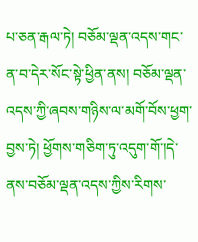པ་ཅན་རྒལ་ཏེ། བཅོམ་ལྡན་འདས་གང་ན་བ་དེར་སོང་སྟེ་ཕྱིན་ནས། བཅོམ་ལྡན་འདས་ཀྱི་ཞབས་གཉིས་ལ་མགོ་བོས་ཕྱག་བྱས་ཏེ། ཕྱོགས་གཅིག་ཏུ་འདུག་གོ་།དེ་ནས་བཅོམ་ལྡན་འདས་ཀྱིས་རིགས་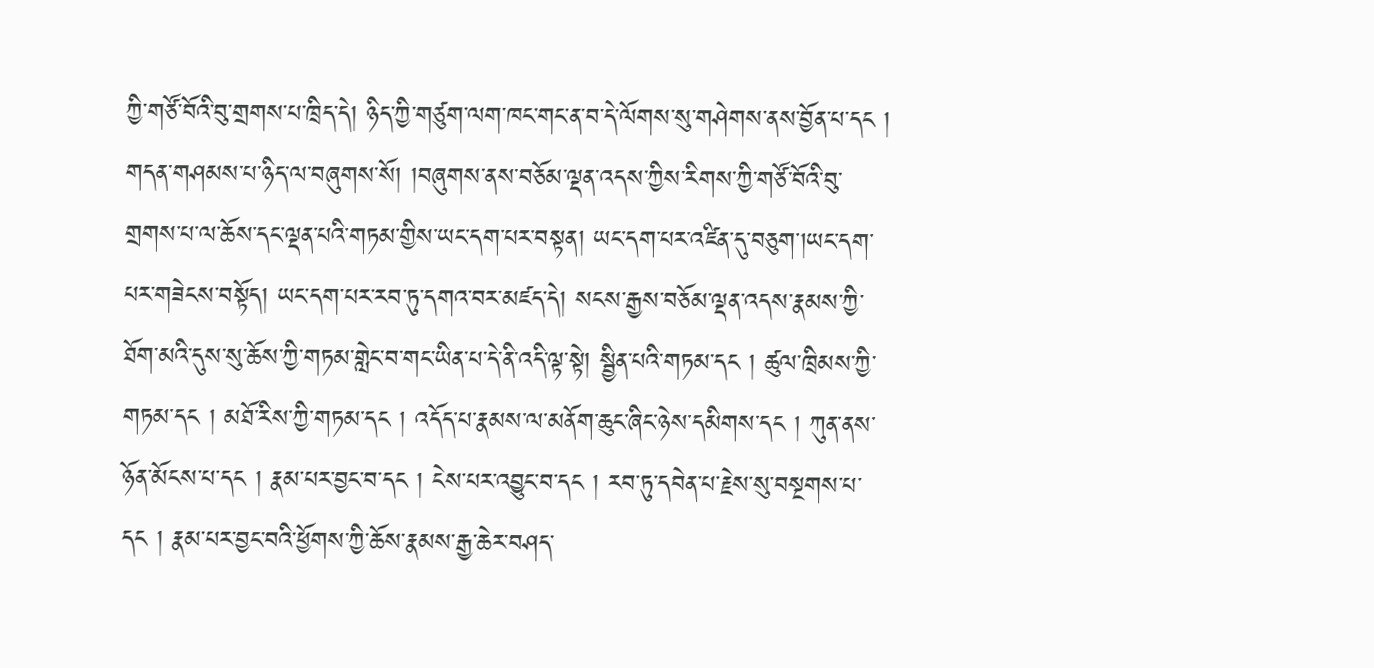ཀྱི་གཙོ་བོའི་བུ་གྲགས་པ་ཁྲིད་དེ། ཉིད་ཀྱི་གཙུག་ལག་ཁང་གང་ན་བ་དེ་ལོགས་སུ་གཤེགས་ནས་བྱོན་པ་དང ། གདན་གཤམས་པ་ཉིད་ལ་བཞུགས་སོ། །བཞུགས་ནས་བཅོམ་ལྡན་འདས་ཀྱིས་རིགས་ཀྱི་གཙོ་བོའི་བུ་གྲགས་པ་ལ་ཆོས་དང་ལྡན་པའི་གཏམ་གྱིས་ཡང་དག་པར་བསྟན། ཡང་དག་པར་འཛིན་དུ་བཅུག་།ཡང་དག་པར་གཟེངས་བསྟོད། ཡང་དག་པར་རབ་ཏུ་དགའ་བར་མཛད་དེ། སངས་རྒྱས་བཅོམ་ལྡན་འདས་རྣམས་ཀྱི་ཐོག་མའི་དུས་སུ་ཆོས་ཀྱི་གཏམ་གླེང་བ་གང་ཡིན་པ་དེ་ནི་འདི་ལྟ་སྟེ། སྦྱིན་པའི་གཏམ་དང ། ཚུལ་ཁྲིམས་ཀྱི་གཏམ་དང ། མཐོ་རིས་ཀྱི་གཏམ་དང ། འདོད་པ་རྣམས་ལ་མནོག་ཆུང་ཞིང་ཉེས་དམིགས་དང ། ཀུན་ནས་ཉོན་མོངས་པ་དང ། རྣམ་པར་བྱང་བ་དང ། ངེས་པར་འབྱུང་བ་དང ། རབ་ཏུ་དབེན་པ་རྗེས་སུ་བསྔགས་པ་དང ། རྣམ་པར་བྱང་བའི་ཕྱོགས་ཀྱི་ཆོས་རྣམས་རྒྱ་ཆེར་བཤད་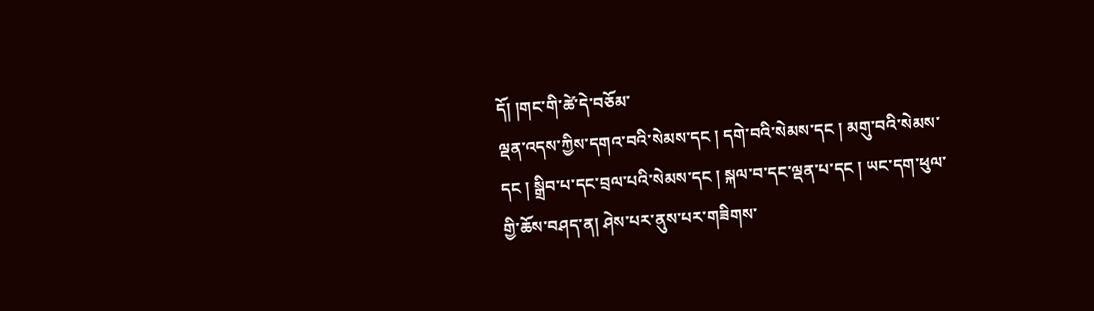དོ། །གང་གི་ཚེ་དེ་བཅོམ་
ལྡན་འདས་ཀྱིས་དགའ་བའི་སེམས་དང ། དགེ་བའི་སེམས་དང ། མགུ་བའི་སེམས་དང ། སྒྲིབ་པ་དང་བྲལ་པའི་སེམས་དང ། སྐལ་བ་དང་ལྡན་པ་དང ། ཡང་དག་ཕུལ་གྱི་ཆོས་བཤད་ན། ཤེས་པར་ནུས་པར་གཟིགས་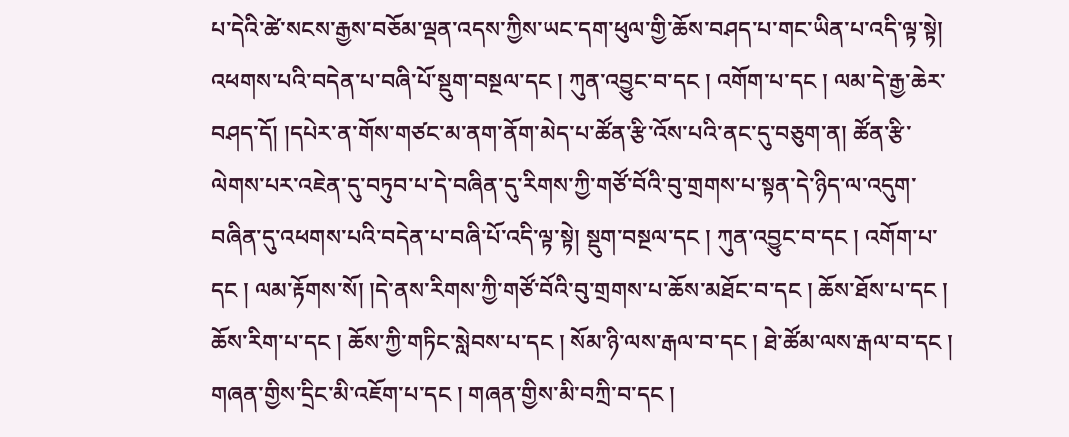པ་དེའི་ཚེ་སངས་རྒྱས་བཅོམ་ལྡན་འདས་ཀྱིས་ཡང་དག་ཕུལ་གྱི་ཆོས་བཤད་པ་གང་ཡིན་པ་འདི་ལྟ་སྟེ། འཕགས་པའི་བདེན་པ་བཞི་པོ་སྡུག་བསྔལ་དང ། ཀུན་འབྱུང་བ་དང ། འགོག་པ་དང ། ལམ་དེ་རྒྱ་ཆེར་བཤད་དོ། །དཔེར་ན་གོས་གཙང་མ་ནག་ནོག་མེད་པ་ཚོན་རྩི་འོས་པའི་ནང་དུ་བཅུག་ན། ཚོན་རྩི་ལེགས་པར་འཇེན་དུ་བཏུབ་པ་དེ་བཞིན་དུ་རིགས་ཀྱི་གཙོ་བོའི་བུ་གྲགས་པ་སྟན་དེ་ཉིད་ལ་འདུག་བཞིན་དུ་འཕགས་པའི་བདེན་པ་བཞི་པོ་འདི་ལྟ་སྟེ། སྡུག་བསྔལ་དང ། ཀུན་འབྱུང་བ་དང ། འགོག་པ་དང ། ལམ་རྟོགས་སོ། །དེ་ནས་རིགས་ཀྱི་གཙོ་བོའི་བུ་གྲགས་པ་ཆོས་མཐོང་བ་དང ། ཆོས་ཐོས་པ་དང ། ཆོས་རིག་པ་དང ། ཆོས་ཀྱི་གཏིང་སླེབས་པ་དང ། སོམ་ཉི་ལས་རྒལ་བ་དང ། ཐེ་ཚོམ་ལས་རྒལ་བ་དང ། གཞན་གྱིས་དྲིང་མི་འཇོག་པ་དང ། གཞན་གྱིས་མི་བཀྲི་བ་དང །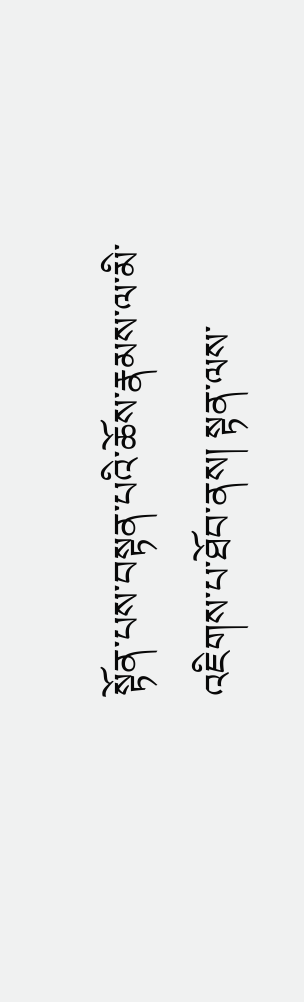སྟོན་པས་བསྟན་པའི་ཆོས་རྣམས་ལ་མི་འཇིགས་པ་ཐོབ་ནས། སྟན་ལས་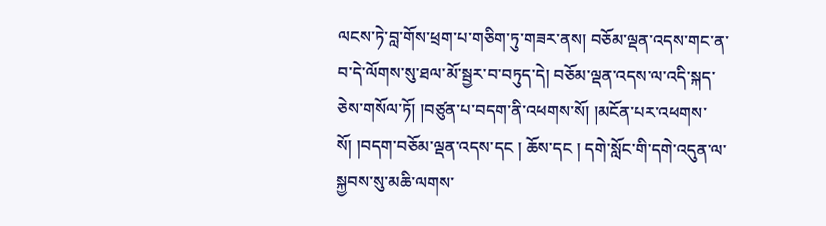ལངས་ཏེ་བླ་གོས་ཕྲག་པ་གཅིག་ཏུ་གཟར་ནས། བཅོམ་ལྡན་འདས་གང་ན་བ་དེ་ལོགས་སུ་ཐལ་མོ་སྦྱར་བ་བཏུད་དེ། བཅོམ་ལྡན་འདས་ལ་འདི་སྐད་ཅེས་གསོལ་ཏོ། །བཙུན་པ་བདག་ནི་འཕགས་སོ། །མངོན་པར་འཕགས་སོ། །བདག་བཅོམ་ལྡན་འདས་དང ། ཆོས་དང ། དགེ་སློང་གི་དགེ་འདུན་ལ་སྐྱབས་སུ་མཆི་ལགས་